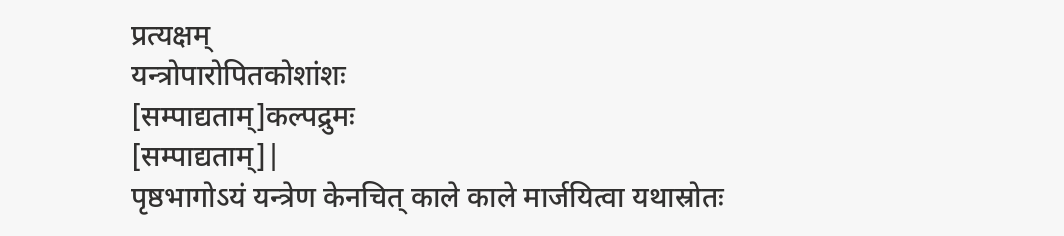प्रत्यक्षम्
यन्त्रोपारोपितकोशांशः
[सम्पाद्यताम्]कल्पद्रुमः
[सम्पाद्यताम्]|
पृष्ठभागोऽयं यन्त्रेण केनचित् काले काले मार्जयित्वा यथास्रोतः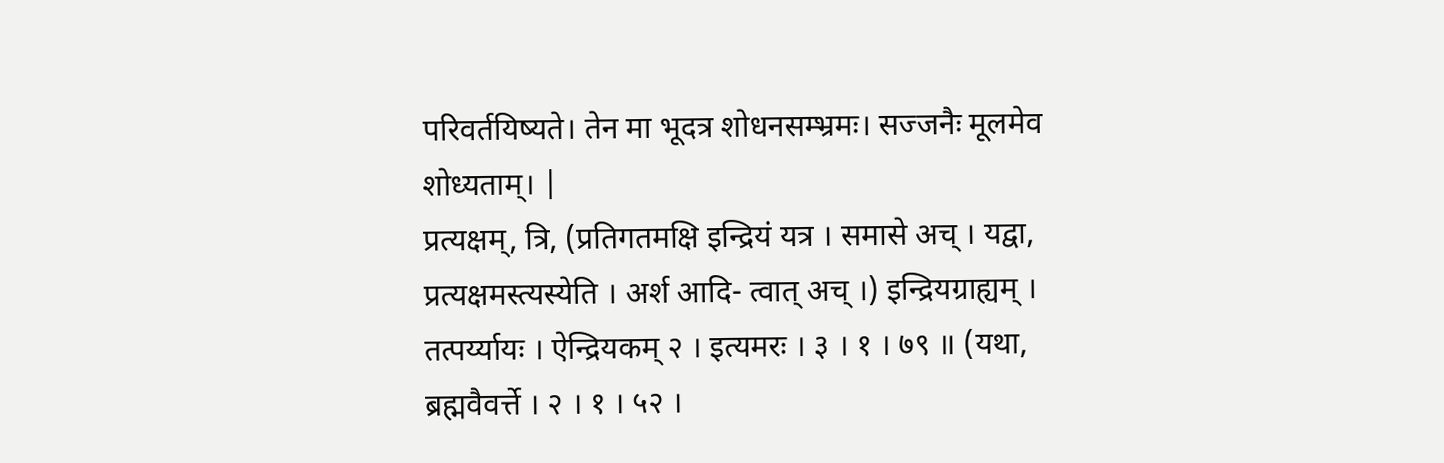परिवर्तयिष्यते। तेन मा भूदत्र शोधनसम्भ्रमः। सज्जनैः मूलमेव शोध्यताम्। |
प्रत्यक्षम्, त्रि, (प्रतिगतमक्षि इन्द्रियं यत्र । समासे अच् । यद्वा, प्रत्यक्षमस्त्यस्येति । अर्श आदि- त्वात् अच् ।) इन्द्रियग्राह्यम् । तत्पर्य्यायः । ऐन्द्रियकम् २ । इत्यमरः । ३ । १ । ७९ ॥ (यथा, ब्रह्मवैवर्त्ते । २ । १ । ५२ ।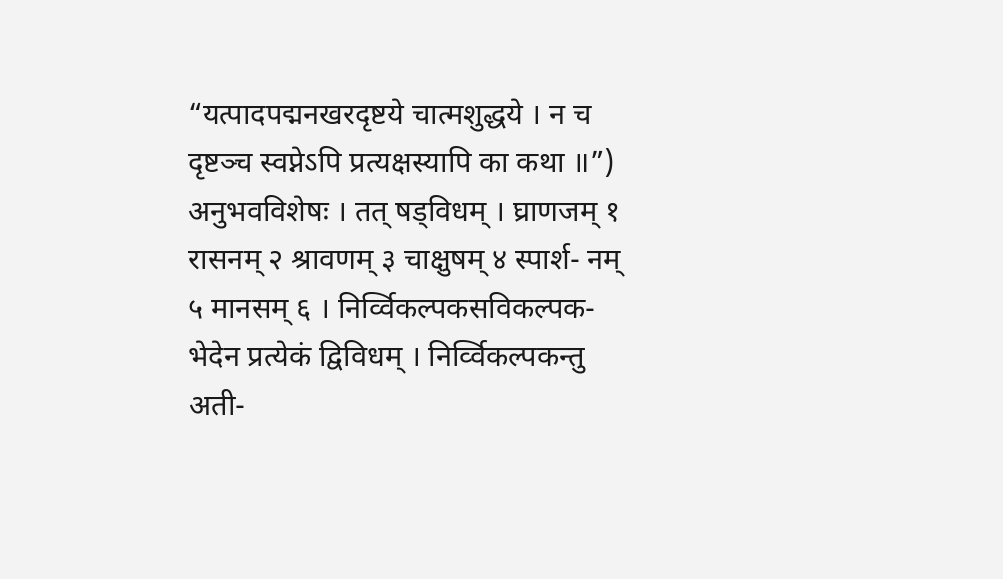“यत्पादपद्मनखरदृष्टये चात्मशुद्धये । न च दृष्टञ्च स्वप्नेऽपि प्रत्यक्षस्यापि का कथा ॥”) अनुभवविशेषः । तत् षड्विधम् । घ्राणजम् १ रासनम् २ श्रावणम् ३ चाक्षुषम् ४ स्पार्श- नम् ५ मानसम् ६ । निर्व्विकल्पकसविकल्पक- भेदेन प्रत्येकं द्विविधम् । निर्व्विकल्पकन्तु अती-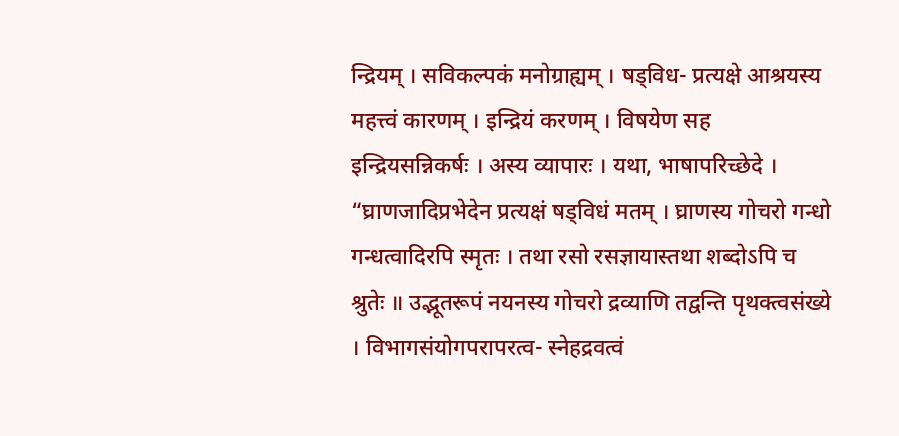न्द्रियम् । सविकल्पकं मनोग्राह्यम् । षड्विध- प्रत्यक्षे आश्रयस्य महत्त्वं कारणम् । इन्द्रियं करणम् । विषयेण सह इन्द्रियसन्निकर्षः । अस्य व्यापारः । यथा, भाषापरिच्छेदे । “घ्राणजादिप्रभेदेन प्रत्यक्षं षड्विधं मतम् । घ्राणस्य गोचरो गन्धो गन्धत्वादिरपि स्मृतः । तथा रसो रसज्ञायास्तथा शब्दोऽपि च श्रुतेः ॥ उद्भूतरूपं नयनस्य गोचरो द्रव्याणि तद्वन्ति पृथक्त्वसंख्ये । विभागसंयोगपरापरत्व- स्नेहद्रवत्वं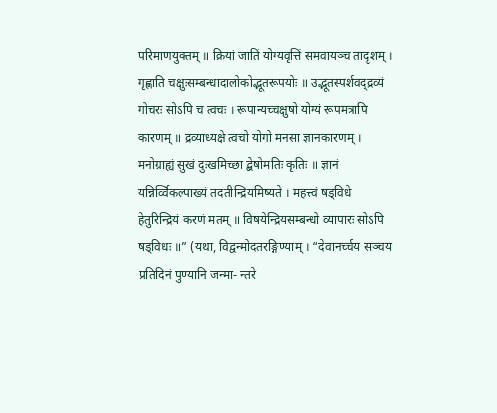परिमाणयुक्तम् ॥ क्रियां जातिं योग्यवृत्तिं समवायञ्च तादृशम् । गृह्णाति चक्षुःसम्बन्धादालोकोद्भूतरूपयोः ॥ उद्भूतस्पर्शवद्द्रव्यं गोचरः सोऽपि च त्वचः । रूपान्यच्चक्षुषो योग्यं रूपमत्रापि कारणम् ॥ द्रव्याध्यक्षे त्वचो योगो मनसा ज्ञानकारणम् । मनोग्राह्यं सुखं दुःखमिच्छा द्बेषोमतिः कृतिः ॥ ज्ञानं यन्निर्व्विकल्पाख्यं तदतीन्द्रियमिष्यते । महत्त्वं षड्विधे हेतुरिन्द्रियं करणं मतम् ॥ विषयेन्द्रियसम्बन्धो व्यापारः सोऽपि षड्विधः ॥” (यथा, विद्वन्मोदतरङ्गिण्याम् । “देवानर्च्चय सञ्चय प्रतिदिनं पुण्यानि जन्मा- न्तरे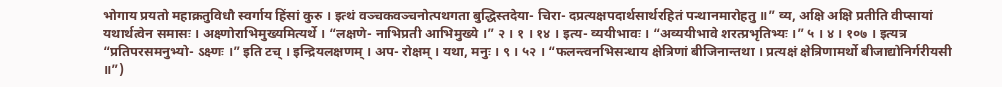भोगाय प्रयतो महाक्रतुविधौ स्वर्गाय हिंसां कुरु । इत्थं वञ्चकवञ्चनोत्पथगता बुद्धिस्तदेया- चिरा- दप्रत्यक्षपदार्थसार्थरहितं पन्थानमारोहतु ॥” व्य, अक्षि अक्षि प्रतीति वीप्सायां यथार्थत्वेन समासः । अक्ष्णोराभिमुख्यमित्यर्थे । “लक्षणे- नाभिप्रती आभिमुख्ये ।” २ । १ । १४ । इत्य- व्ययीभावः । “अव्ययीभावे शरत्प्रभृतिभ्यः ।” ५ । ४ । १०७ । इत्यत्र “प्रतिपरसमनुभ्यो- ऽक्ष्णः ।” इति टच् । इन्द्रियलक्षणम् । अप- रोक्षम् । यथा, मनुः । ९ । ५२ । “फलन्त्वनभिसन्धाय क्षेत्रिणां बीजिनान्तथा । प्रत्यक्षं क्षेत्रिणामर्थो बीजाद्योनिर्गरीयसी ॥”)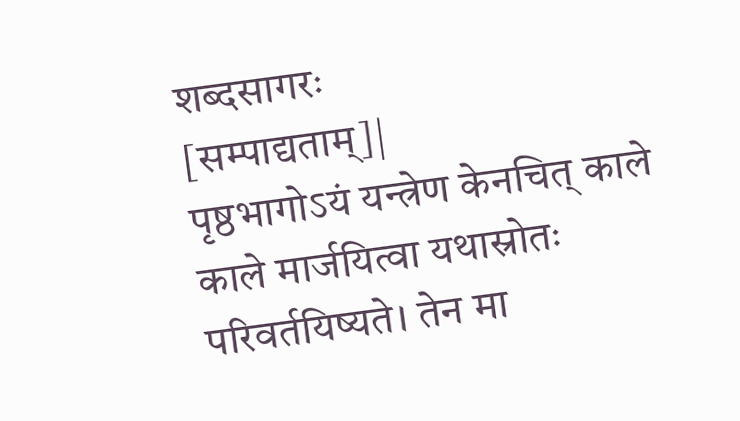शब्दसागरः
[सम्पाद्यताम्]|
पृष्ठभागोऽयं यन्त्रेण केनचित् काले काले मार्जयित्वा यथास्रोतः परिवर्तयिष्यते। तेन मा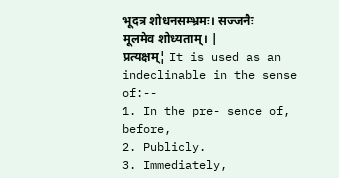भूदत्र शोधनसम्भ्रमः। सज्जनैः मूलमेव शोध्यताम्। |
प्रत्यक्षम्¦ It is used as an indeclinable in the sense of:--
1. In the pre- sence of, before,
2. Publicly.
3. Immediately,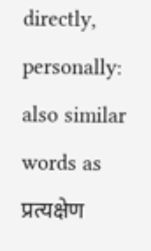directly, personally: also similar words as प्रत्यक्षेण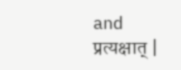and प्रत्यक्षात् |